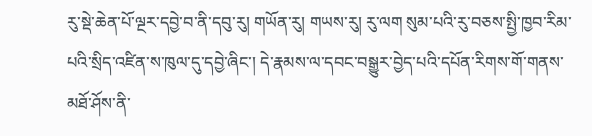རུ་སྡེ་ཆེན་པོ་ལྔར་དབྱེ་བ་ནི་དབུ་རུ། གཡོན་རུ། གཡས་རུ། རུ་ལག སུམ་པའི་རུ་བཅས་སྤྱི་ཁྱབ་རིམ་པའི་སྲིད་འཛིན་ས་ཁུལ་དུ་དབྱེ་ཞིང་། དེ་རྣམས་ལ་དབང་བསྒྱུར་བྱེད་པའི་དཔོན་རིགས་གོ་གནས་མཐོ་ཤོས་ནི་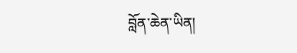བློན་ཆེན་ཡིན།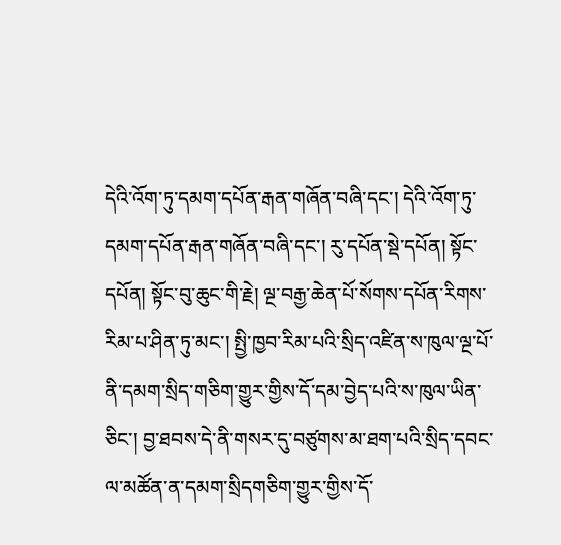དེའི་འོག་ཏུ་དམག་དཔོན་རྒན་གཞོན་བཞི་དང་། དེའི་འོག་ཏུ་དམག་དཔོན་རྒན་གཞོན་བཞི་དང་། རུ་དཔོན་སྡེ་དཔོན། སྟོང་དཔོན། སྟོང་བུ་ཆུང་གི་རྗེ། ལྔ་བརྒྱ་ཆེན་པོ་སོགས་དཔོན་རིགས་རིམ་པ་ཤིན་ཏུ་མང་། སྤྱི་ཁྱབ་རིམ་པའི་སྲིད་འཛིན་ས་ཁུལ་ལྔ་པོ་ནི་དམག་སྲིད་གཅིག་གྱུར་གྱིས་དོ་དམ་བྱེད་པའི་ས་ཁུལ་ཡིན་ཅིང་། བྱ་ཐབས་དེ་ནི་གསར་དུ་བཙུགས་མ་ཐག་པའི་སྲིད་དབང་ལ་མཚོན་ན་དམག་སྲིདགཅིག་གྱུར་གྱིས་དོ་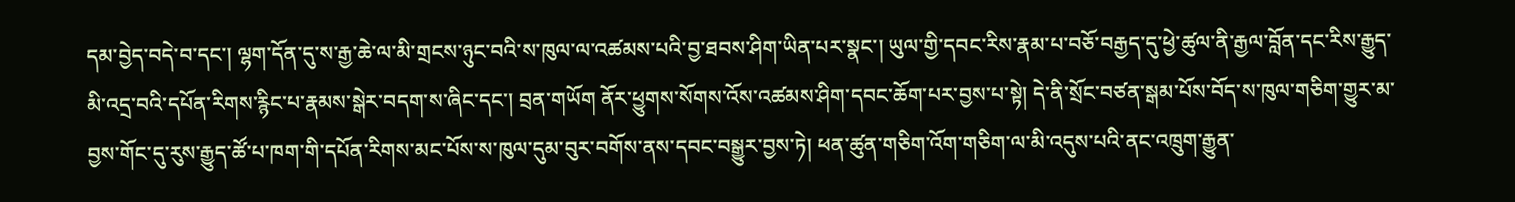དམ་བྱེད་བདེ་བ་དང་། ལྷག་དོན་དུ་ས་རྒྱ་ཆེ་ལ་མི་གྲངས་ཉུང་བའི་ས་ཁུལ་ལ་འཚམས་པའི་བྱ་ཐབས་ཤིག་ཡིན་པར་སྣང་། ཡུལ་གྱི་དབང་རིས་རྣམ་པ་བཅོ་བརྒྱད་དུ་ཕྱེ་ཚུལ་ནི་རྒྱལ་བློན་དང་རིས་རྒྱུད་མི་འདྲ་བའི་དཔོན་རིགས་རྙིང་པ་རྣམས་སྒེར་བདག་ས་ཞིང་དང་། བྲན་གཡོག ནོར་ཕྱུགས་སོགས་འོས་འཚམས་ཤིག་དབང་ཆོག་པར་བྱས་པ་སྟེ། དེ་ནི་སྲོང་བཙན་སྒམ་པོས་བོད་ས་ཁུལ་གཅིག་གྱུར་མ་བྱས་གོང་དུ་རུས་རྒྱུད་ཚོ་པ་ཁག་གི་དཔོན་རིགས་མང་པོས་ས་ཁུལ་དུམ་བུར་བགོས་ནས་དབང་བསྒྱུར་བྱས་ཏེ། ཕན་ཚུན་གཅིག་འོག་གཅིག་ལ་མི་འདུས་པའི་ནང་འཁྲུག་རྒྱུན་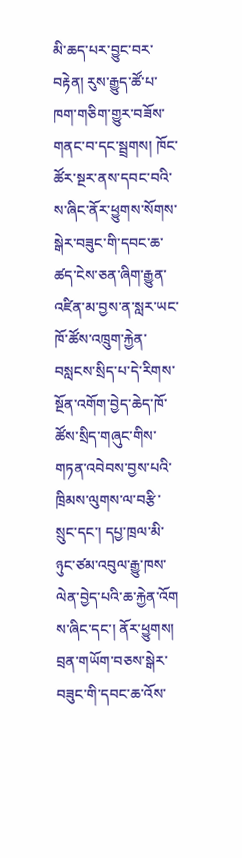མི་ཆད་པར་བྱུང་བར་བརྟེན། རུས་རྒྱུད་ཚོ་པ་ཁག་གཅིག་གྱུར་བཟོས་གནང་བ་དང་སྦྲགས། ཁོང་ཚོར་སྔར་ནས་དབང་བའི་ས་ཞིང་ནོར་ཕྱུགས་སོགས་སྒེར་བཟུང་གི་དབང་ཆ་ཚད་ངེས་ཅན་ཞིག་རྒྱུན་འཛིན་མ་བྱས་ན་སླར་ཡང་ཁོ་ཚོས་འཁྲུག་རྐྱེན་བསླངས་སྲིད་པ་དེ་རིགས་སྔོན་འགོག་བྱེད་ཆེད་ཁོ་ཚོས་སྲིད་གཞུང་གིས་གཏན་འབེབས་བྱས་པའི་ཁྲིམས་ལུགས་ལ་བརྩི་སྲུང་དང་། དཔྱ་ཁྲལ་མི་ཉུང་ཙམ་འབུལ་རྒྱུ་ཁས་ལེན་བྱེད་པའི་ཆ་རྐྱེན་འོག ས་ཞིང་དང་། ནོར་ཕྱུགས། བྲན་གཡོག་བཅས་སྒེར་བཟུང་གི་དབང་ཆ་འོས་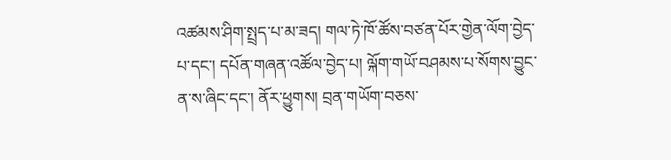འཚམས་ཤིག་སྤྲད་པ་མ་ཟད། གལ་ཏེ་ཁོ་ཚོས་བཙན་པོར་གྱེན་ལོག་བྱེད་པ་དང་། དཔོན་གཞན་འཚོལ་བྱེད་པ། ལྐོག་གཡོ་བཤམས་པ་སོགས་བྱུང་ན་ས་ཞིང་དང་། ནོར་ཕྱུགས། བྲན་གཡོག་བཅས་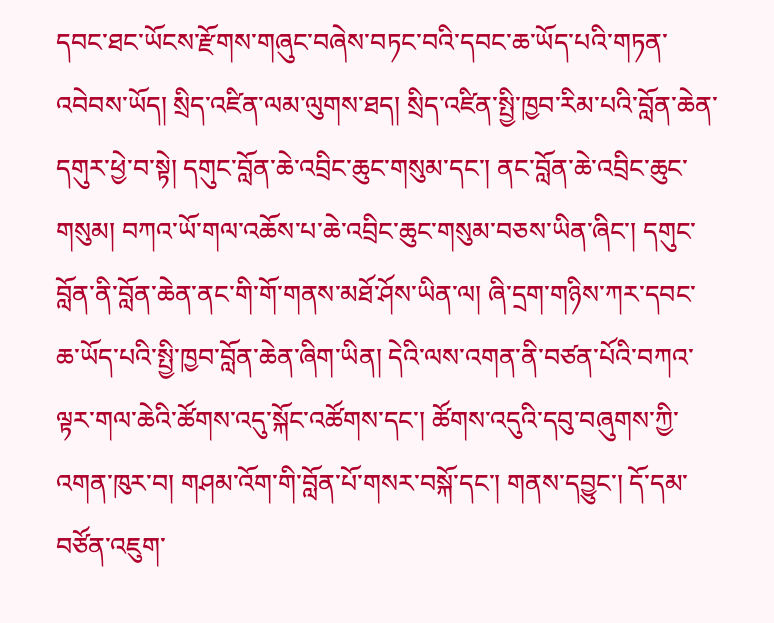དབང་ཐང་ཡོངས་རྫོགས་གཞུང་བཞེས་བཏང་བའི་དབང་ཆ་ཡོད་པའི་གཏན་འབེབས་ཡོད། སྲིད་འཛིན་ལམ་ལུགས་ཐད། སྲིད་འཛིན་སྤྱི་ཁྱབ་རིམ་པའི་བློན་ཆེན་དགུར་ཕྱེ་བ་སྟེ། དགུང་བློན་ཆེ་འབྲིང་ཆུང་གསུམ་དང་། ནང་བློན་ཆེ་འབྲིང་ཆུང་གསུམ། བཀའ་ཡོ་གལ་འཆོས་པ་ཆེ་འབྲིང་ཆུང་གསུམ་བཅས་ཡིན་ཞིང་། དགུང་བློན་ནི་བློན་ཆེན་ནང་གི་གོ་གནས་མཐོ་ཤོས་ཡིན་ལ། ཞི་དྲག་གཉིས་ཀར་དབང་ཆ་ཡོད་པའི་སྤྱི་ཁྱབ་བློན་ཆེན་ཞིག་ཡིན། དེའི་ལས་འགན་ནི་བཙན་པོའི་བཀའ་ལྟར་གལ་ཆེའི་ཚོགས་འདུ་སྐོང་འཚོགས་དང་། ཚོགས་འདུའི་དབུ་བཞུགས་ཀྱི་འགན་ཁུར་བ། གཤམ་འོག་གི་བློན་པོ་གསར་བསྐོ་དང་། གནས་དབྱུང་། དོ་དམ་བཙོན་འཇུག་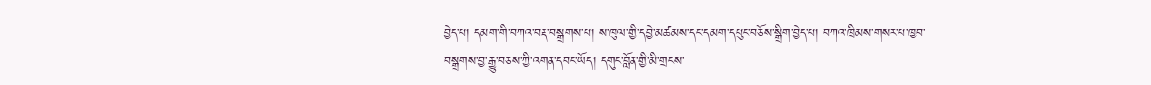བྱེད་པ། དམག་གི་བཀའ་བརྡ་བསྒྲགས་པ། ས་ཁུལ་གྱི་དབྱེ་མཚམས་དང་དམག་དཔུང་བཅོས་སྒྲིག་བྱེད་པ། བཀའ་ཁྲིམས་གསར་པ་ཁྱབ་བསྒྲགས་བྱ་རྒྱུ་བཅས་ཀྱི་འགན་དབང་ཡོད། དགུང་བློན་གྱི་མི་གྲངས་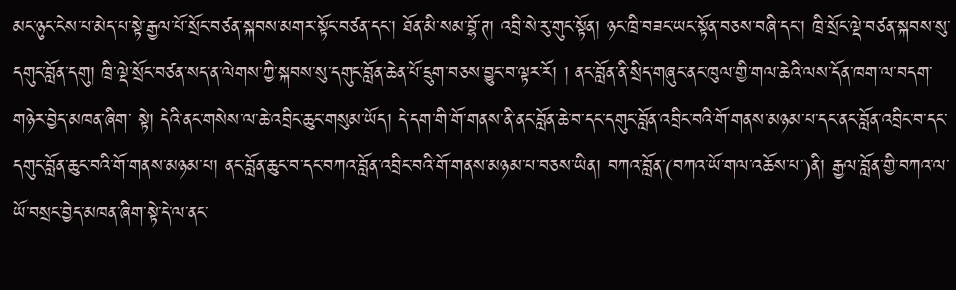མང་ཉུང་ངེས་པ་མེད་པ་སྟེ་རྒྱལ་པོ་སྲོང་བཙན་སྐབས་མགར་སྟོང་བཙན་དང་། ཐོན་མི་སམ་བྷོ་ཊ། འབྲི་སེ་རུ་གུང་སྟོན། ཉང་ཁྲི་བཟང་ཡང་སྟོན་བཅས་བཞི་དང་། ཁྲི་སྲོང་ལྡེ་བཙན་སྐབས་སུ་དགུང་བློན་དགུ། ཁྲི་ལྡེ་སྲོང་བཙན་སད་ན་ལེགས་ཀྱི་སྐབས་སུ་དགུང་བློན་ཆེན་པོ་དྲུག་བཅས་བྱུང་བ་ལྟར་རོ། ། ནང་བློན་ནི་སྲིད་གཞུང་ནང་ཁུལ་གྱི་གལ་ཆེའི་ལས་དོན་ཁག་ལ་བདག་གཉེར་བྱེད་མཁན་ཞིག་ སྟེ། དེའི་ནང་གསེས་ལ་ཆེ་འབྲིང་ཆུང་གསུམ་ཡོད། དེ་དག་གི་གོ་གནས་ནི་ནང་བློན་ཆེ་བ་དང་དགུང་བློན་འབྲིང་བའི་གོ་གནས་མཉམ་པ་དང་ནང་བློན་འབྲིང་བ་དང་དགུང་བློན་ཆུང་བའི་གོ་གནས་མཉམ་པ། ནང་བློན་ཆུང་བ་དང་བཀའ་བློན་འབྲིང་བའི་གོ་གནས་མཉམ་པ་བཅས་ཡིན། བཀའ་བློན་(བཀའ་ཡོ་གལ་འཆོས་པ་)ནི། རྒྱལ་བློན་གྱི་བཀའ་ལ་ཡོ་བསྲང་བྱེད་མཁན་ཞིག་སྟེ་དེ་ལ་ནང་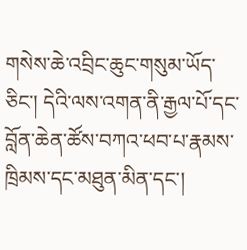གསེས་ཆེ་འབྲིང་ཆུང་གསུམ་ཡོད་ཅིང་། དེའི་ལས་འགན་ནི་རྒྱལ་པོ་དང་བློན་ཆེན་ཚོས་བཀའ་ཕབ་པ་རྣམས་ཁྲིམས་དང་མཐུན་མིན་དང་།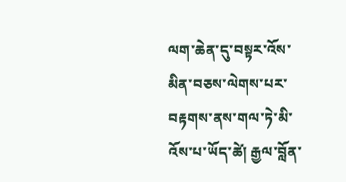ལག་ཆེན་དུ་བསྟར་འོས་མིན་བཅས་ལེགས་པར་བརྟགས་ནས་གལ་ཏེ་མི་འོས་པ་ཡོད་ཚེ། རྒྱལ་བློན་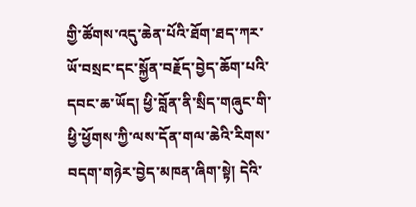གྱི་ཚོགས་འདུ་ཆེན་པོའི་ཐོག་ཐད་ཀར་ཡོ་བསྲང་དང་སྐྱོན་བརྗོད་བྱེད་ཆོག་པའི་དབང་ཆ་ཡོད། ཕྱི་བློན་ནི་སྲིད་གཞུང་གི་ཕྱི་ཕྱོགས་ཀྱི་ལས་དོན་གལ་ཆེའི་རིགས་བདག་གཉེར་བྱེད་མཁན་ཞིག་སྟེ། དེའི་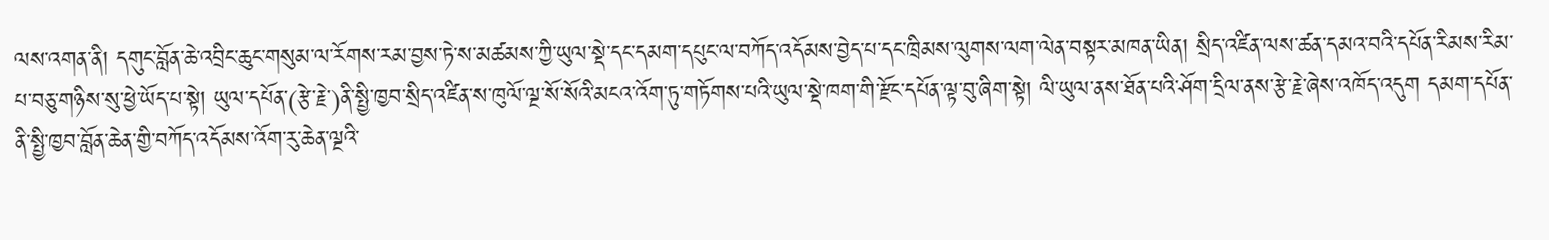ལས་འགན་ནི། དགུང་བློན་ཆེ་འབྲིང་ཆུང་གསུམ་ལ་རོགས་རམ་བྱས་ཏེ་ས་མཚམས་ཀྱི་ཡུལ་སྡེ་དང་དམག་དཔུང་ལ་བཀོད་འདོམས་བྱེད་པ་དང་ཁྲིམས་ལུགས་ལག་ལེན་བསྟར་མཁན་ཡིན། སྲིད་འཛིན་ལས་ཚན་དམའ་བའི་དཔོན་རིམས་རིམ་པ་བཅུ་གཉིས་སུ་ཕྱེ་ཡོད་པ་སྟེ། ཡུལ་དཔོན་(རྩེ་རྗེ་)ནི་སྤྱི་ཁྱབ་སྲིད་འཛིན་ས་ཁུལོ་ལྔ་སོ་སོའི་མངའ་འོག་ཏུ་གཏོགས་པའི་ཡུལ་སྡེ་ཁག་གི་རྫོང་དཔོན་ལྟ་བུ་ཞིག་སྟེ། ལི་ཡུལ་ནས་ཐོན་པའི་ཤོག་དྲིལ་ནས་རྩེ་རྗེ་ཞེས་འཁོད་འདུག དམག་དཔོན་ནི་སྤྱི་ཁྱབ་བློན་ཆེན་གྱི་བཀོད་འདོམས་འོག་རུ་ཆེན་ལྔའི་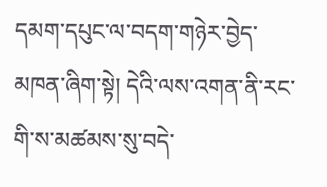དམག་དཔུང་ལ་བདག་གཉེར་བྱེད་མཁན་ཞིག་སྟེ། དེའི་ལས་འགན་ནི་རང་གི་ས་མཚམས་སུ་བདེ་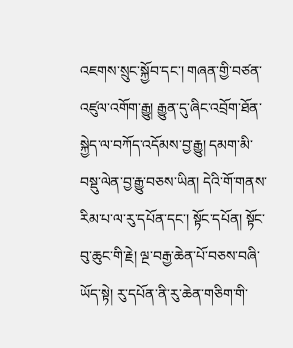འཇགས་སྲུང་སྐྱོབ་དང་། གཞན་གྱི་བཙན་འཛུལ་འགོག་རྒྱུ། རྒྱུན་དུ་ཞིང་འབྲོག་ཐོན་སྐྱེད་ལ་བཀོད་འདོམས་བྱ་རྒྱུ། དམག་མི་བསྡུ་ལེན་བྱ་རྒྱུ་བཅས་ཡིན། དེའི་གོ་གནས་རིམ་པ་ལ་རུ་དཔོན་དང་། སྟོང་དཔོན། སྟོང་བུ་ཆུང་གི་རྗེ། ལྔ་བརྒྱ་ཆེན་པོ་བཅས་བཞི་ཡོད་སྟེ། རུ་དཔོན་ནི་རུ་ཆེན་གཅིག་གི་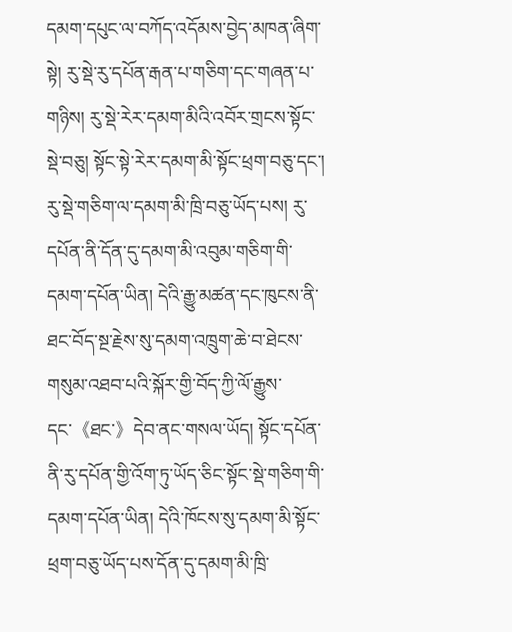དམག་དཔུང་ལ་བཀོད་འདོམས་བྱེད་མཁན་ཞིག་སྟེ། རུ་སྡེ་རུ་དཔོན་རྒན་པ་གཅིག་དང་གཞན་པ་གཉིས། རུ་སྡེ་རེར་དམག་མིའི་འབོར་གྲངས་སྟོང་སྡེ་བཅུ། སྟོང་སྟེ་རེར་དམག་མི་སྟོང་ཕྲག་བཅུ་དང་། རུ་སྡེ་གཅིག་ལ་དམག་མི་ཁྲི་བཅུ་ཡོད་པས། རུ་དཔོན་ནི་དོན་དུ་དམག་མི་འབུམ་གཅིག་གི་དམག་དཔོན་ཡིན། དེའི་རྒྱུ་མཚན་དང་ཁུངས་ནི་ཐང་བོད་སྔ་རྗེས་སུ་དམག་འཁྲུག་ཆེ་བ་ཐེངས་གསུམ་འཐབ་པའི་སྐོར་གྱི་བོད་ཀྱི་ལོ་རྒྱུས་དང་《ཐང་》དེབ་ནང་གསལ་ཡོད། སྟོང་དཔོན་ནི་རུ་དཔོན་གྱི་འོག་ཏུ་ཡོད་ཅིང་སྟོང་སྡེ་གཅིག་གི་དམག་དཔོན་ཡིན། དེའི་ཁོངས་སུ་དམག་མི་སྟོང་ཕྲག་བཅུ་ཡོད་པས་དོན་དུ་དམག་མི་ཁྲི་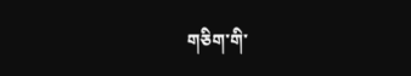གཅིག་གི་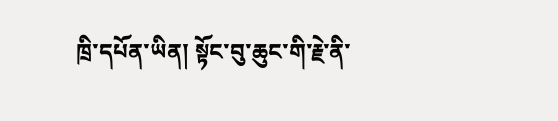ཁྲི་དཔོན་ཡིན། སྟོང་བུ་ཆུང་གི་རྗེ་ནི་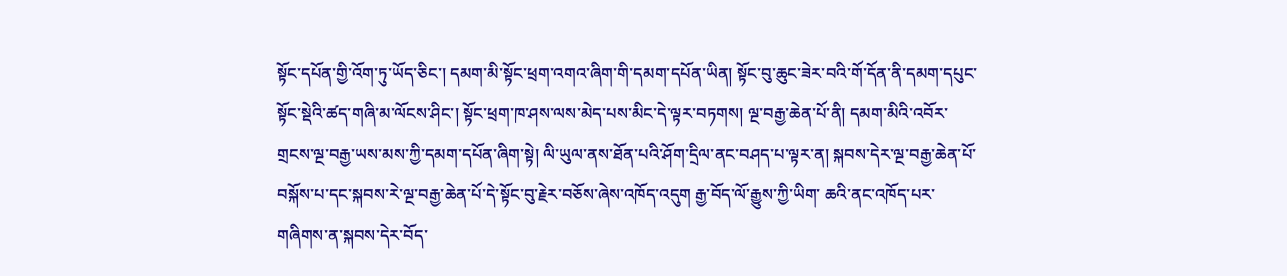སྟོང་དཔོན་གྱི་འོག་ཏུ་ཡོད་ཅིང་། དམག་མི་སྟོང་ཕྲག་འགའ་ཞིག་གི་དམག་དཔོན་ཡིན། སྟོང་བུ་ཆུང་ཟེར་བའི་གོ་དོན་ནི་དམག་དཔུང་སྟོང་སྡེའི་ཚད་གཞི་མ་ལོངས་ཤིང་། སྟོང་ཕྲག་ཁ་ཤས་ལས་མེད་པས་མིང་དེ་ལྟར་བཏགས། ལྔ་བརྒྱ་ཆེན་པོ་ནི། དམག་མིའི་འབོར་གྲངས་ལྔ་བརྒྱ་ཡས་མས་ཀྱི་དམག་དཔོན་ཞིག་སྟེ། ལི་ཡུལ་ནས་ཐོན་པའི་ཤོག་དྲིལ་ནང་བཤད་པ་ལྟར་ན། སྐབས་དེར་ལྔ་བརྒྱ་ཆེན་པོ་བསྐོས་པ་དང་སྐབས་རེ་ལྔ་བརྒྱ་ཆེན་པོ་དེ་སྟོང་བུ་རྗེར་བཅོས་ཞེས་འཁོད་འདུག རྒྱ་བོད་ལོ་རྒྱུས་ཀྱི་ཡིག་ ཆའི་ནང་འཁོད་པར་གཞིགས་ན་སྐབས་དེར་བོད་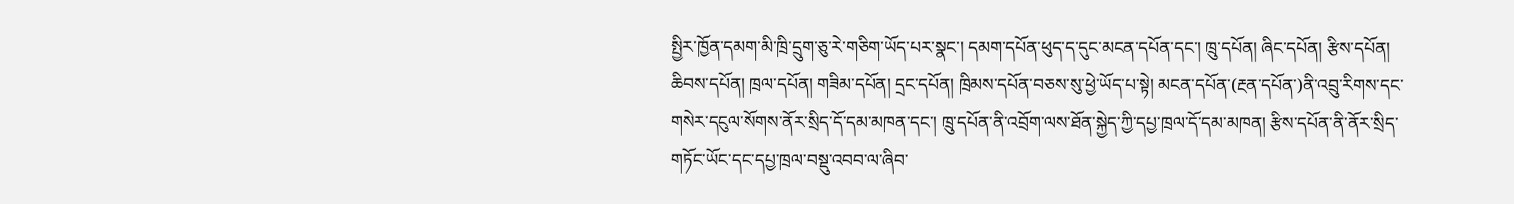སྤྱིར་ཁྱོན་དམག་མི་ཁྲི་དྲུག་ཅུ་རེ་གཅིག་ཡོད་པར་སྣང་། དམག་དཔོན་ཕུད་ད་དུང་མངན་དཔོན་དང་། ཁྲུ་དཔོན། ཞིང་དཔོན། རྩིས་དཔོན། ཆིབས་དཔོན། ཁྲལ་དཔོན། གཟིམ་དཔོན། དྲང་དཔོན། ཁྲིམས་དཔོན་བཅས་སུ་ཕྱེ་ཡོད་པ་སྟེ། མངན་དཔོན་(རྔན་དཔོན་)ནི་འབྲུ་རིགས་དང་གསེར་དངུལ་སོགས་ནོར་སྲིད་དོ་དམ་མཁན་དང་། ཁྲུ་དཔོན་ནི་འབྲོག་ལས་ཐོན་སྐྱེད་ཀྱི་དཔྱ་ཁྲལ་དོ་དམ་མཁན། རྩིས་དཔོན་ནི་ནོར་སྲིད་གཏོང་ཡོང་དང་དཔྱ་ཁྲལ་བསྡུ་འབབ་ལ་ཞིབ་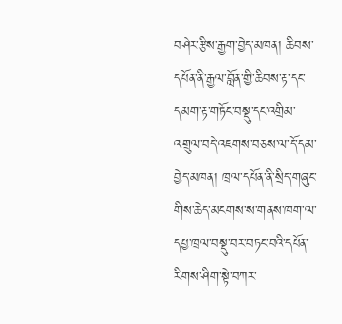བཤེར་རྩིས་རྒྱག་བྱེད་མཁན། ཆིབས་དཔོན་ནི་རྒྱལ་བློན་གྱི་ཆིབས་རྟ་དང་དམག་རྟ་གཏོང་བསྡུ་དང་འགྲིམ་འགྲུལ་བདེ་འཇགས་བཅས་ལ་དོ་དམ་བྱེད་མཁན། ཁྲལ་དཔོན་ནི་སྲིད་གཞུང་གིས་ཆེད་མངགས་ས་གནས་ཁག་ལ་དཔྱ་ཁྲལ་བསྡུ་བར་བཏང་བའི་དཔོན་རིགས་ཤིག་སྟེ་བཀར་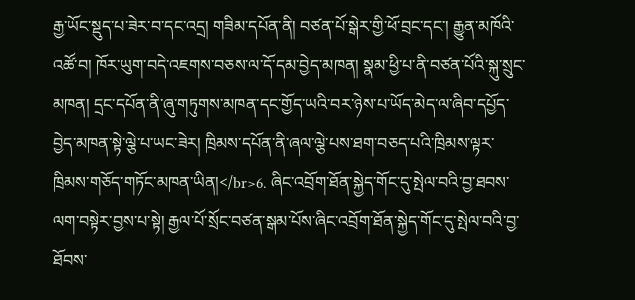རྒྱ་ཡོང་སྡུད་པ་ཟེར་བ་དང་འདྲ། གཟིམ་དཔོན་ནི། བཙན་པོ་སྒེར་གྱི་ཕོ་བྲང་དང་། རྒྱུན་མཁོའི་འཚོ་བ། ཁོར་ཡུག་བདེ་འཇགས་བཅས་ལ་དོ་དམ་བྱེད་མཁན། སྣམ་ཕྱི་པ་ནི་བཙན་པོའི་སྐུ་སྲུང་མཁན། དྲང་དཔོན་ནི་ཞུ་གཏུགས་མཁན་དང་གྱོད་ཡའི་བར་ཉེས་པ་ཡོད་མེད་ལ་ཞིབ་དཔྱོད་བྱེད་མཁན་སྟེ་ལྕེ་པ་ཡང་ཟེར། ཁྲིམས་དཔོན་ནི་ཞལ་ལྕེ་པས་ཐག་བཅད་པའི་ཁྲིམས་ལྟར་ཁྲིམས་གཅོད་གཏོང་མཁན་ཡིན།</br>6. ཞིང་འབྲོག་ཐོན་སྐྱེད་གོང་དུ་སྤེལ་བའི་བྱ་ཐབས་ལག་བསྟེར་བྱས་པ་སྟེ། རྒྱལ་པོ་སྲོང་བཙན་སྒམ་པོས་ཞིང་འབྲོག་ཐོན་སྐྱེད་གོང་དུ་སྤེལ་བའི་བྱ་ཐོབས་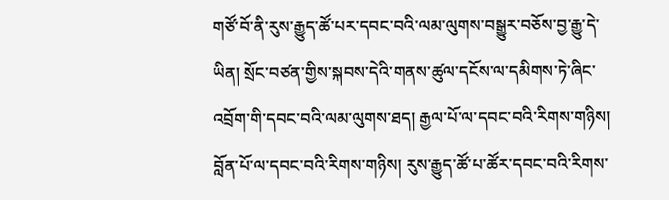གཙོ་བོ་ནི་རུས་རྒྱུད་ཚོ་པར་དབང་བའི་ལམ་ལུགས་བསྒྱུར་བཅོས་བྱ་རྒྱུ་དེ་ཡིན། སྲོང་བཙན་གྱིས་སྐབས་དེའི་གནས་ཚུལ་དངོས་ལ་དམིགས་ཏེ་ཞིང་འབྲོག་གི་དབང་བའི་ལམ་ལུགས་ཐད། རྒྱལ་པོ་ལ་དབང་བའི་རིགས་གཉིས། བློན་པོ་ལ་དབང་བའི་རིགས་གཉིས། རུས་རྒྱུད་ཚོ་པ་ཚོར་དབང་བའི་རིགས་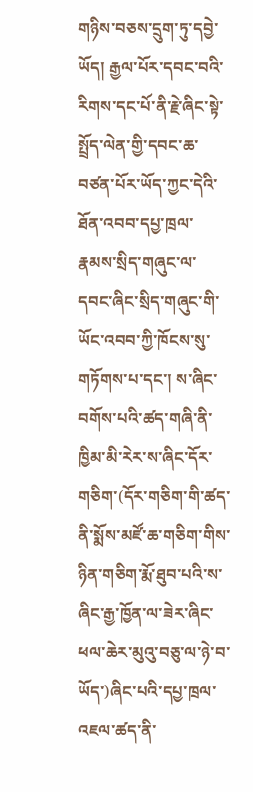གཉིས་བཅས་དྲུག་ཏུ་དབྱེ་ཡོད། རྒྱལ་པོར་དབང་བའི་རིགས་དང་པོ་ནི་རྗེ་ཞིང་སྟེ་སྤྲོད་ལེན་གྱི་དབང་ཆ་བཙན་པོར་ཡོད་ཀྱང་དེའི་ཐོན་འབབ་དཔྱ་ཁྲལ་རྣམས་སྲིད་གཞུང་ལ་དབང་ཞིང་སྲིད་གཞུང་གི་ཡོང་འབབ་ཀྱི་ཁོངས་སུ་གཏོགས་པ་དང་། ས་ཞིང་བགོས་པའི་ཚད་གཞི་ནི་ཁྱིམ་མི་རེར་ས་ཞིང་དོར་གཅིག་(དོར་གཅིག་གི་ཚད་ནི་སྨོས་མཛོ་ཆ་གཅིག་གིས་ཉིན་གཅིག་རྨོ་ཐུབ་པའི་ས་ཞིང་རྒྱ་ཁྱོན་ལ་ཟེར་ཞིང་ཕལ་ཆེར་མུའུ་བཅུ་ལ་ཉེ་བ་ཡོད་)ཞིང་པའི་དཔྱ་ཁྲལ་འཇལ་ཚད་ནི་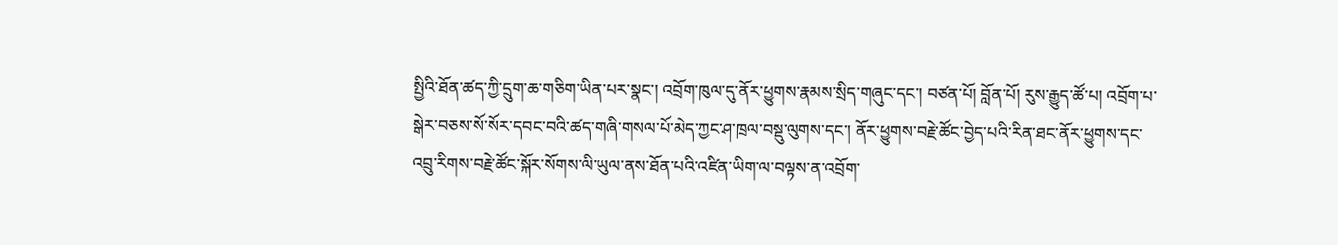སྤྱིའི་ཐོན་ཚད་ཀྱི་དྲུག་ཆ་གཅིག་ཡིན་པར་སྣང་། འབྲོག་ཁུལ་དུ་ནོར་ཕྱུགས་རྣམས་སྲིད་གཞུང་དང་། བཙན་པོ། བློན་པོ། རུས་རྒྱུད་ཚོ་པ། འབྲོག་པ་སྒེར་བཅས་སོ་སོར་དབང་བའི་ཚད་གཞི་གསལ་པོ་མེད་ཀྱང་ཤ་ཁྲལ་བསྡུ་ལུགས་དང་། ནོར་ཕྱུགས་བརྗེ་ཚོང་བྱེད་པའི་རིན་ཐང་ནོར་ཕྱུགས་དང་འབྲུ་རིགས་བརྗེ་ཚོང་སྐོར་སོགས་ལི་ཡུལ་ནས་ཐོན་པའི་འཛིན་ཡིག་ལ་བལྟས་ན་འབྲོག་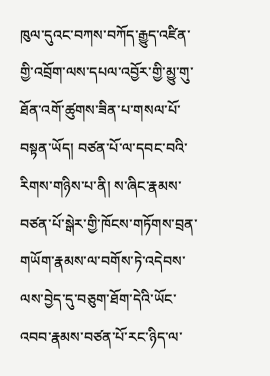ཁུལ་དུའང་བཀས་བཀོད་རྒྱུད་འཛིན་གྱི་འབྲོག་ལས་དཔལ་འབྱོར་གྱི་མྱུ་གུ་ཐོན་འགོ་ཚུགས་ཟིན་པ་གསལ་པོ་བསྟན་ཡོད། བཙན་པོ་ལ་དབང་བའི་རིགས་གཉིས་པ་ནི། ས་ཞིང་རྣམས་བཙན་པོ་སྒེར་གྱི་ཁོངས་གཏོགས་བྲན་གཡོག་རྣམས་ལ་བགོས་ཏེ་འདེབས་ལས་བྱེད་དུ་བཅུག་ཐོག་དེའི་ཡོང་འབབ་རྣམས་བཙན་པོ་རང་ཉིད་ལ་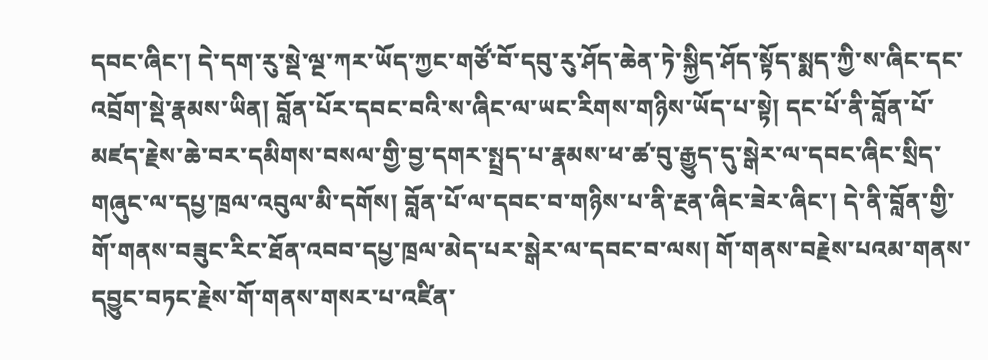དབང་ཞིང་། དེ་དག་རུ་སྡེ་ལྔ་ཀར་ཡོད་ཀྱང་གཙོ་བོ་དབུ་རུ་ཤོད་ཆེན་ཏེ་སྐྱིད་ཤོད་སྟོད་སྨད་ཀྱི་ས་ཞིང་དང་འབྲོག་སྡེ་རྣམས་ཡིན། བློན་པོར་དབང་བའི་ས་ཞིང་ལ་ཡང་རིགས་གཉིས་ཡོད་པ་སྟེ། དང་པོ་ནི་བློན་པོ་མཛད་རྗེས་ཆེ་བར་དམིགས་བསལ་གྱི་བྱ་དགར་སྤྲད་པ་རྣམས་ཕ་ཚ་བུ་རྒྱུད་དུ་སྒེར་ལ་དབང་ཞིང་སྲིད་གཞུང་ལ་དཔྱ་ཁྲལ་འབུལ་མི་དགོས། བློན་པོ་ལ་དབང་བ་གཉིས་པ་ནི་རྔན་ཞིང་ཟེར་ཞིང་། དེ་ནི་བློན་གྱི་གོ་གནས་བཟུང་རིང་ཐོན་འབབ་དཔྱ་ཁྲལ་མེད་པར་སྒེར་ལ་དབང་བ་ལས། གོ་གནས་བརྗེས་པའམ་གནས་དབྱུང་བཏང་རྗེས་གོ་གནས་གསར་པ་འཛིན་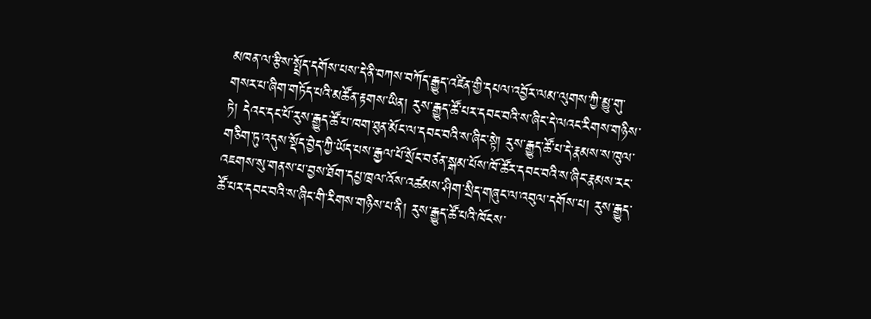མཁན་ལ་རྩིས་སྤྲོད་དགོས་པས་དེ་ནི་བཀས་བཀོད་རྒྱུད་འཛིན་གྱི་དཔལ་འབྱོར་ལམ་ལུགས་ཀྱི་མྱུ་གུ་གསར་པ་ཞིག་གཏོད་པའི་མཚོན་རྟགས་ཡིན། རུས་རྒྱུད་ཚོ་པར་དབང་བའི་ས་ཞིང་དེ་ལའང་རིགས་གཉིས་ཏེ། དེའང་དང་པོ་རུས་རྒྱུད་ཚོ་པ་ཁག་ཐུན་མོང་ལ་དབང་བའི་ས་ཞིང་སྟེ། རུས་རྒྱུད་ཚོ་པ་དེ་རྣམས་ས་ཁུལ་གཅིག་ཏུ་འདུས་སྡོད་བྱེད་ཀྱི་ཡོད་པས་རྒྱལ་པོ་སྲོང་བཙན་སྒམ་པོས་ཁོ་ཚོར་དབང་བའི་ས་ཞིང་རྣམས་རང་འཇགས་སུ་གནས་པ་བྱས་ཐོག་དཔྱ་ཁྲལ་འོས་འཚམས་ཤིག་སྲིད་གཞུང་ལ་འབུལ་དགོས་པ། རུས་རྒྱུད་ཚོ་པར་དབང་བའི་ས་ཞིང་གི་རིགས་གཉིས་པ་ནི། རུས་རྒྱུད་ཚོ་པའི་ཁོངས་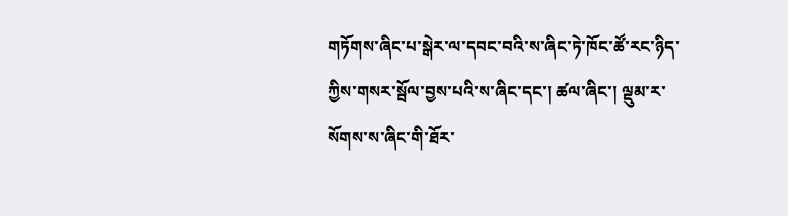གཏོགས་ཞིང་པ་སྒེར་ལ་དབང་བའི་ས་ཞིང་ཏེ་ཁོང་ཚོ་རང་ཉིད་ཀྱིས་གསར་སྦོལ་བྱས་པའི་ས་ཞིང་དང་། ཚལ་ཞིང་། ལྡུམ་ར་སོགས་ས་ཞིང་གི་ཐོར་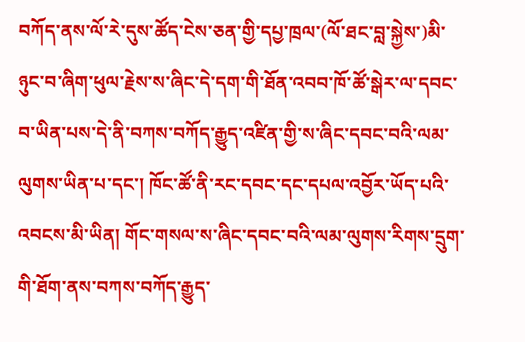བཀོད་ནས་ལོ་རེ་དུས་ཚོད་ངེས་ཅན་གྱི་དཔྱ་ཁྲལ་(ལོ་ཐང་བླ་སྐྱེས་)མི་ཉུང་བ་ཞིག་ཕུལ་རྗེས་ས་ཞིང་དེ་དག་གི་ཐོན་འབབ་ཁོ་ཚོ་སྒེར་ལ་དབང་བ་ཡིན་པས་དེ་ནི་བཀས་བཀོད་རྒྱུད་འཛིན་གྱི་ས་ཞིང་དབང་བའི་ལམ་ལུགས་ཡིན་པ་དང་། ཁོང་ཚོ་ནི་རང་དབང་དང་དཔལ་འབྱོར་ཡོད་པའི་འབངས་མི་ཡིན། གོང་གསལ་ས་ཞིང་དབང་བའི་ལམ་ལུགས་རིགས་དྲུག་གི་ཐོག་ནས་བཀས་བཀོད་རྒྱུད་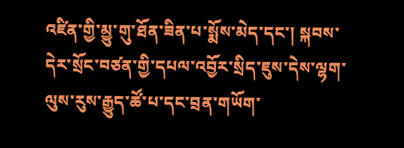འཛིན་གྱི་མྱུ་གུ་ཐོན་ཟིན་པ་སྨོས་མེད་དང་། སྐབས་དེར་སྲོང་བཙན་གྱི་དཔལ་འབྱོར་སྲིད་ཇུས་དེས་ལྷག་ལུས་རུས་རྒྱུད་ཚོ་པ་དང་བྲན་གཡོག་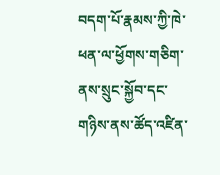བདག་པོ་རྣམས་ཀྱི་ཁེ་ཕན་ལ་ཕྱོགས་གཅིག་ནས་སྲུང་སྐྱོབ་དང་གཉིས་ནས་ཚོད་འཛིན་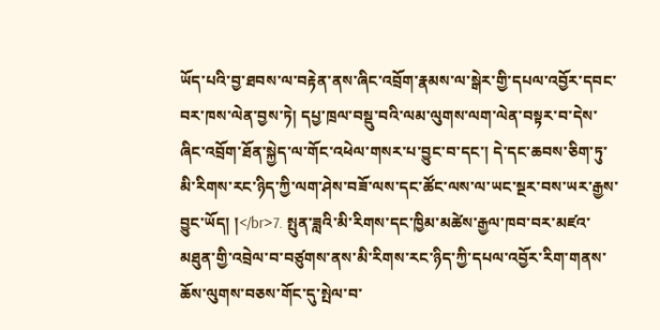ཡོད་པའི་བྱ་ཐབས་ལ་བརྟེན་ནས་ཞིང་འབྲོག་རྣམས་ལ་སྒེར་གྱི་དཔལ་འབྱོར་དབང་བར་ཁས་ལེན་བྱས་ཏེ། དཔྱ་ཁྲལ་བསྡུ་བའི་ལམ་ལུགས་ལག་ལེན་བསྟར་བ་དེས་ཞིང་འབྲོག་ཐོན་སྐྱེད་ལ་གོང་འཕེལ་གསར་པ་བྱུང་བ་དང་། དེ་དང་ཆབས་ཅིག་ཏུ་མི་རིགས་རང་ཉིད་ཀྱི་ལག་ཤེས་བཟོ་ལས་དང་ཚོང་ལས་ལ་ཡང་སྔར་བས་ཡར་རྒྱས་བྱུང་ཡོད། །</br>7. སྤུན་ཟླའི་མི་རིགས་དང་ཁྱིམ་མཚེས་རྒྱལ་ཁབ་བར་མཛའ་མཐུན་གྱི་འབྲེལ་བ་བཙུགས་ནས་མི་རིགས་རང་ཉིད་ཀྱི་དཔལ་འབྱོར་རིག་གནས་ཆོས་ལུགས་བཅས་གོང་དུ་སྤེལ་བ་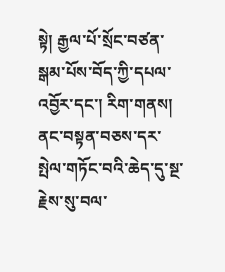སྟེ། རྒྱལ་པོ་སྲོང་བཙན་སྒམ་པོས་བོད་ཀྱི་དཔལ་འབྱོར་དང་། རིག་གནས། ནང་བསྟན་བཅས་དར་སྤེལ་གཏོང་བའི་ཆེད་དུ་སྔ་རྗེས་སུ་བལ་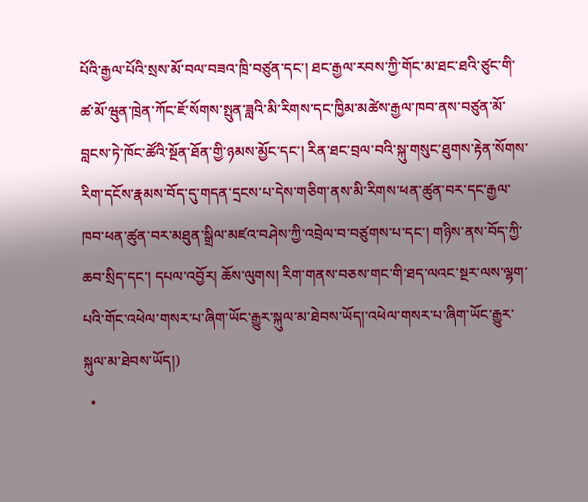པོའི་རྒྱལ་པོའི་སྲས་མོ་བལ་བཟའ་ཁྲི་བཙུན་དང་། ཐང་རྒྱལ་རབས་ཀྱི་གོང་མ་ཐང་ཐའི་ཙུང་གི་ཚ་མོ་ཝུན་ཁྲེན་ཀོང་ཇོ་སོགས་སྤུན་ཟླའི་མི་རིགས་དང་ཁྱིམ་མཚེས་རྒྱལ་ཁབ་ནས་བཙུན་མོ་བླངས་ཏེ་ཁོང་ཚོའི་སྔོན་ཐོན་གྱི་ཉམས་མྱོང་དང་། རིན་ཐང་བྲལ་བའི་སྐུ་གསུང་ཐུགས་རྟེན་སོགས་རིག་དངོས་རྣམས་བོད་དུ་གདན་དྲངས་པ་དེས་གཅིག་ནས་མི་རིགས་ཕན་ཚུན་བར་དང་རྒྱལ་ཁབ་ཕན་ཚུན་བར་མཐུན་སྒྲིལ་མཛའ་བཤེས་ཀྱི་འབྲེལ་བ་བཙུགས་པ་དང་། གཉིས་ནས་བོད་ཀྱི་ཆབ་སྲིད་དང་། དཔལ་འབྱོར། ཆོས་ལུགས། རིག་གནས་བཅས་གང་གི་ཐད་ལའང་སྔར་ལས་ལྷག་པའི་གོང་འཕེལ་གསར་པ་ཞིག་ཡོང་རྒྱུར་སྐུལ་མ་ཐེབས་ཡོད།་འཕེལ་གསར་པ་ཞིག་ཡོང་རྒྱུར་སྐུལ་མ་ཐེབས་ཡོད།)
  •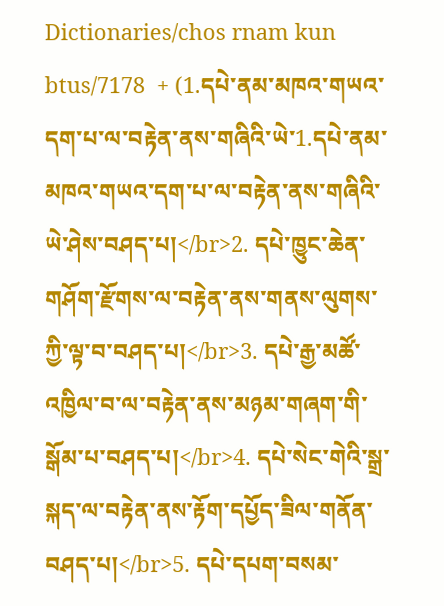Dictionaries/chos rnam kun btus/7178  + (1.དཔེ་ནམ་མཁའ་གཡའ་དག་པ་ལ་བརྟེན་ནས་གཞིའི་ཡེ་1.དཔེ་ནམ་མཁའ་གཡའ་དག་པ་ལ་བརྟེན་ནས་གཞིའི་ཡེ་ཤེས་བཤད་པ།</br>2. དཔེ་ཁྱུང་ཆེན་གཤོག་རྫོགས་ལ་བརྟེན་ནས་གནས་ལུགས་ཀྱི་ལྟ་བ་བཤད་པ།</br>3. དཔེ་རྒྱ་མཚོ་འཁྱིལ་བ་ལ་བརྟེན་ནས་མཉམ་གཞག་གི་སྒོམ་པ་བཤད་པ།</br>4. དཔེ་སེང་གེའི་སྒྲ་སྐད་ལ་བརྟེན་ནས་རྟོག་དཔྱོད་ཟིལ་གནོན་བཤད་པ།</br>5. དཔེ་དཔག་བསམ་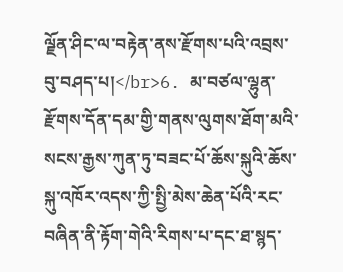ལྗོན་ཤིང་ལ་བརྟེན་ནས་རྫོགས་པའི་འབྲས་བུ་བཤད་པ།</br>6. མ་བཙལ་ལྷུན་རྫོགས་དོན་དམ་གྱི་གནས་ལུགས་ཐོག་མའི་སངས་རྒྱས་ཀུན་ཏུ་བཟང་པོ་ཆོས་སྐུའི་ཆོས་སྐུ་འཁོར་འདས་ཀྱི་སྤྱི་མེས་ཆེན་པོའི་རང་བཞིན་ནི་རྟོག་གེའི་རིགས་པ་དང་ཐ་སྙད་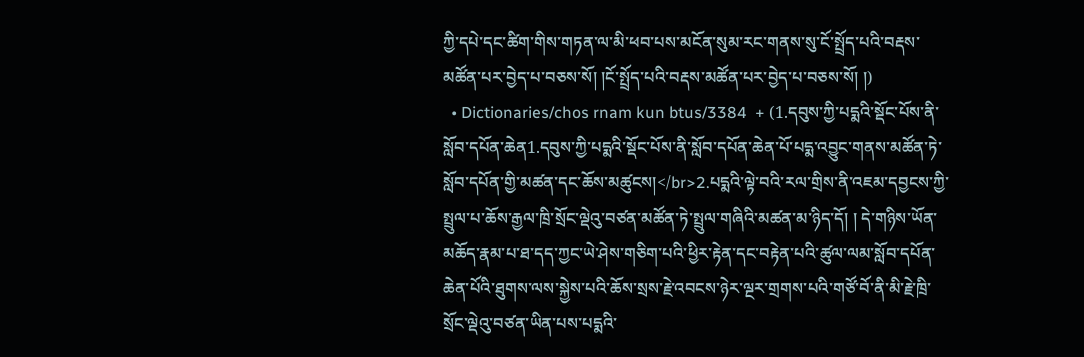ཀྱི་དཔེ་དང་ཚིག་གིས་གཏན་ལ་མི་ཕབ་པས་མངོན་སུམ་རང་གནས་སུ་ངོ་སྤྲོད་པའི་བརྡས་མཚོན་པར་བྱེད་པ་བཅས་སོ། །ངོ་སྤྲོད་པའི་བརྡས་མཚོན་པར་བྱེད་པ་བཅས་སོ། །)
  • Dictionaries/chos rnam kun btus/3384  + (1.དབུས་ཀྱི་པདྨའི་སྡོང་པོས་ནི་སློབ་དཔོན་ཆེན1.དབུས་ཀྱི་པདྨའི་སྡོང་པོས་ནི་སློབ་དཔོན་ཆེན་པོ་པདྨ་འབྱུང་གནས་མཚོན་ཏེ་སློབ་དཔོན་གྱི་མཚན་དང་ཆོས་མཚུངས།</br>2.པདྨའི་ལྟེ་བའི་རལ་གྲིས་ནི་འཇམ་དབྱངས་ཀྱི་སྤྲུལ་པ་ཆོས་རྒྱལ་ཁྲི་སྲོང་ལྡེའུ་བཙན་མཚོན་ཏེ་སྤྲུལ་གཞིའི་མཚན་མ་ཉིད་དོ། ། དེ་གཉིས་ཡོན་མཆོད་རྣམ་པ་ཐ་དད་ཀྱང་ཡེ་ཤེས་གཅིག་པའི་ཕྱིར་རྟེན་དང་བརྟེན་པའི་ཚུལ་ལམ་སློབ་དཔོན་ཆེན་པོའི་ཐུགས་ལས་སྐྱེས་པའི་ཆོས་སྲས་རྗེ་འབངས་ཉེར་ལྔར་གྲགས་པའི་གཙོ་བོ་ནི་མི་རྗེ་ཁྲི་སྲོང་ལྡེའུ་བཙན་ཡིན་པས་པདྨའི་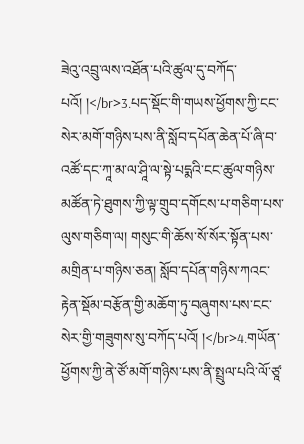ཟེའུ་འབྲུ་ལས་འཐོན་པའི་ཚུལ་དུ་བཀོད་པའོ། །</br>3.པད་སྡོང་གི་གཡས་ཕྱོགས་ཀྱི་ངང་སེར་མགོ་གཉིས་པས་ནི་སློབ་དཔོན་ཆེན་པོ་ཞི་བ་འཚོ་དང་ཀཱ་མ་ལ་ཤཱི་ལ་སྟེ་པདྨའི་ངང་ཚུལ་གཉིས་མཚོན་ཏེ་ཐུགས་ཀྱི་ལྟ་གྲུབ་དགོངས་པ་གཅིག་པས་ལུས་གཅིག་ལ། གསུང་གི་ཆོས་སོ་སོར་སྟོན་པས་མགྲིན་པ་གཉིས་ཅན། སློབ་དཔོན་གཉིས་ཀའང་རྟེན་སྡོམ་བརྩོན་གྱི་མཆོག་ཏུ་བཞུགས་པས་ངང་སེར་གྱི་གཟུགས་སུ་བཀོད་པའོ། །</br>4.གཡོན་ཕྱོགས་ཀྱི་ནེ་ཙོ་མགོ་གཉིས་པས་ནི་སྤྲུལ་པའི་ལོ་ཙཱ་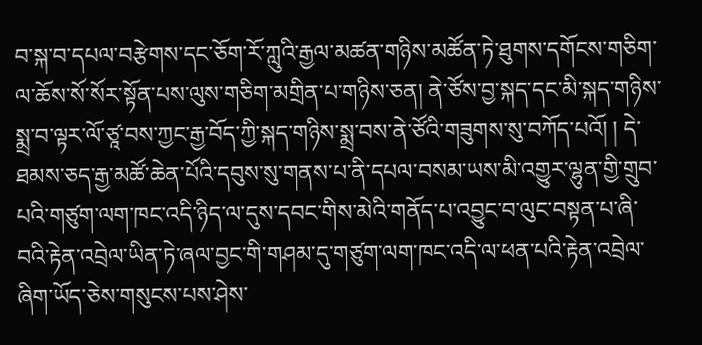བ་སྐ་བ་དཔལ་བརྩེགས་དང་ཅོག་རོ་ཀླུའི་རྒྱལ་མཚན་གཉིས་མཚོན་ཏེ་ཐུགས་དགོངས་གཅིག་ལ་ཆོས་སོ་སོར་སྟོན་པས་ལུས་གཅིག་མགྲིན་པ་གཉིས་ཅན། ནེ་ཙོས་བྱ་སྐད་དང་མི་སྐད་གཉིས་སྨྲ་བ་ལྟར་ལོ་ཙཱ་བས་ཀྱང་རྒྱ་བོད་ཀྱི་སྐད་གཉིས་སྨྲ་བས་ནེ་ཙོའི་གཟུགས་སུ་བཀོད་པའོ། ། དེ་ཐམས་ཅད་རྒྱ་མཚོ་ཆེན་པོའི་དབུས་སུ་གནས་པ་ནི་དཔལ་བསམ་ཡས་མི་འགྱུར་ལྷུན་གྱི་གྲུབ་པའི་གཙུག་ལག་ཁང་འདི་ཉིད་ལ་དུས་དབང་གིས་མེའི་གནོད་པ་འབྱུང་བ་ལུང་བསྟན་པ་ཞི་བའི་རྟེན་འབྲེལ་ཡིན་ཏེ་ཞལ་བྱང་གི་གཤམ་དུ་གཙུག་ལག་ཁང་འདི་ལ་ཕན་པའི་རྟེན་འབྲེལ་ཞིག་ཡོད་ཅེས་གསུངས་པས་ཤེས་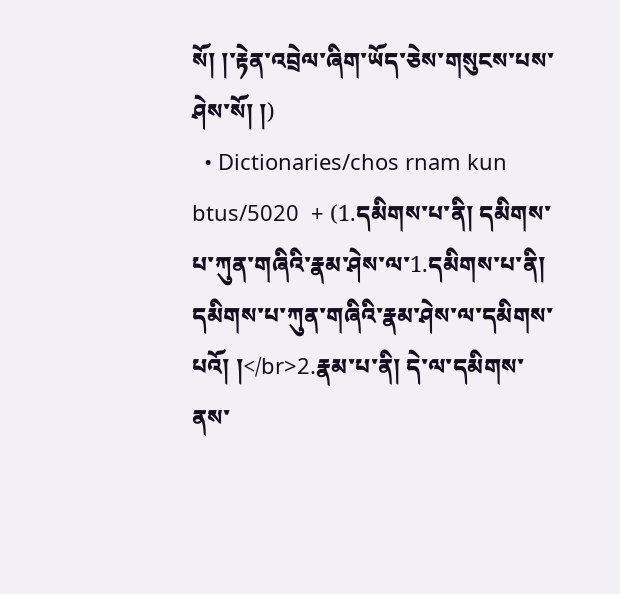སོ། །་རྟེན་འབྲེལ་ཞིག་ཡོད་ཅེས་གསུངས་པས་ཤེས་སོ། །)
  • Dictionaries/chos rnam kun btus/5020  + (1.དམིགས་པ་ནི། དམིགས་པ་ཀུན་གཞིའི་རྣམ་ཤེས་ལ་1.དམིགས་པ་ནི། དམིགས་པ་ཀུན་གཞིའི་རྣམ་ཤེས་ལ་དམིགས་པའོ། །</br>2.རྣམ་པ་ནི། དེ་ལ་དམིགས་ནས་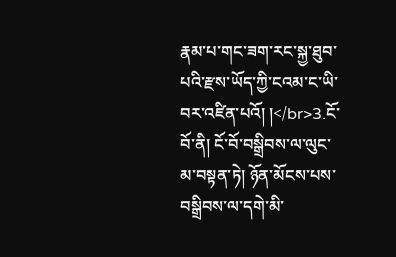རྣམ་པ་གང་ཟག་རང་སྐྱ་ཐུབ་པའི་རྫས་ཡོད་ཀྱི་ངའམ་ང་ཡི་བར་འཛིན་པའོ། །</br>3.ངོ་བོ་ནི། ངོ་བོ་བསྒྲིབས་ལ་ལུང་མ་བསྟན་ཏེ། ཉོན་མོངས་པས་བསྒྲིབས་ལ་དགེ་མི་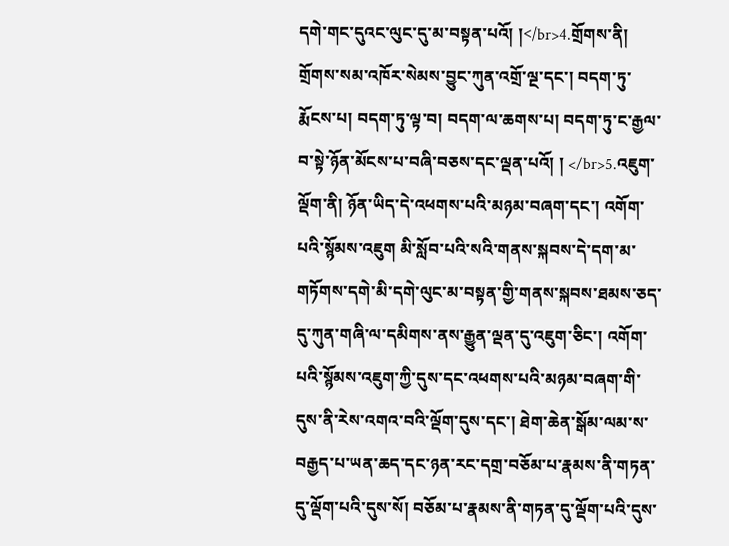དགེ་གང་དུའང་ལུང་དུ་མ་བསྟན་པའོ། །</br>4.གྲོགས་ནི། གྲོགས་སམ་འཁོར་སེམས་བྱུང་ཀུན་འགྲོ་ལྔ་དང་། བདག་ཏུ་རྨོངས་པ། བདག་ཏུ་ལྟ་བ། བདག་ལ་ཆགས་པ། བདག་ཏུ་ང་རྒྱལ་བ་སྟེ་ཉོན་མོངས་པ་བཞི་བཅས་དང་ལྡན་པའོ། ། </br>5.འཇུག་ལྡོག་ནི། ཉོན་ཡིད་དེ་འཕགས་པའི་མཉམ་བཞག་དང་། འགོག་པའི་སྙོམས་འཇུག མི་སློབ་པའི་སའི་གནས་སྐབས་དེ་དག་མ་གཏོགས་དགེ་མི་དགེ་ལུང་མ་བསྟན་གྱི་གནས་སྐབས་ཐམས་ཅད་དུ་ཀུན་གཞི་ལ་དམིགས་ནས་རྒྱུན་ལྡན་དུ་འཇུག་ཅིང་། འགོག་པའི་སྙོམས་འཇུག་ཀྱི་དུས་དང་འཕགས་པའི་མཉམ་བཞག་གི་དུས་ནི་རེས་འགའ་བའི་ལྡོག་དུས་དང་། ཐེག་ཆེན་སྒོམ་ལམ་ས་བརྒྱད་པ་ཡན་ཆད་དང་ཉན་རང་དགྲ་བཅོམ་པ་རྣམས་ནི་གཏན་དུ་ལྡོག་པའི་དུས་སོ། བཅོམ་པ་རྣམས་ནི་གཏན་དུ་ལྡོག་པའི་དུས་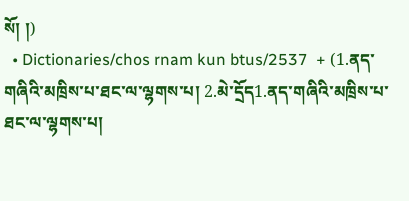སོ། །)
  • Dictionaries/chos rnam kun btus/2537  + (1.ནད་གཞིའི་མཁྲིས་པ་ཐང་ལ་ལྷགས་པ། 2.མེ་དྲོད1.ནད་གཞིའི་མཁྲིས་པ་ཐང་ལ་ལྷགས་པ།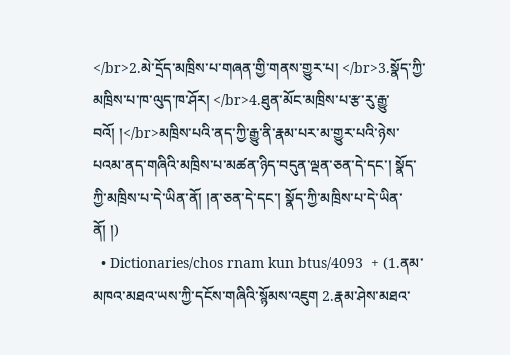</br>2.མེ་དྲོད་མཁྲིས་པ་གཞན་གྱི་གནས་གྱུར་པ། </br>3.སྣོད་ཀྱི་མཁྲིས་པ་ཁ་ལུད་ཁ་ཤོར། </br>4.ཐུན་མོང་མཁྲིས་པ་རྩ་རུ་རྒྱུ་བའོ། །</br>མཁྲིས་པའི་ནད་ཀྱི་རྒྱུ་ནི་རྣམ་པར་མ་གྱུར་པའི་ཉེས་པའམ་ནད་གཞིའི་མཁྲིས་པ་མཚན་ཉིད་བདུན་ལྡན་ཅན་དེ་དང་། སྣོད་ཀྱི་མཁྲིས་པ་དེ་ཡིན་ནོ། །ན་ཅན་དེ་དང་། སྣོད་ཀྱི་མཁྲིས་པ་དེ་ཡིན་ནོ། །)
  • Dictionaries/chos rnam kun btus/4093  + (1.ནམ་མཁའ་མཐའ་ཡས་ཀྱི་དངོས་གཞིའི་སྙོམས་འཇུག 2.རྣམ་ཤེས་མཐའ་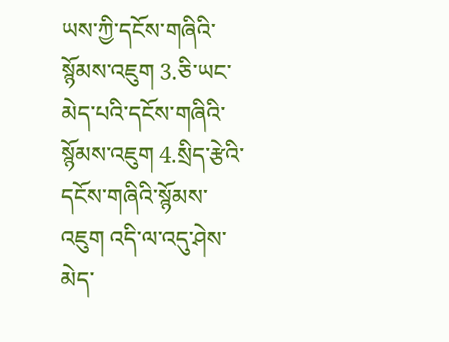ཡས་ཀྱི་དངོས་གཞིའི་སྙོམས་འཇུག 3.ཅི་ཡང་མེད་པའི་དངོས་གཞིའི་སྙོམས་འཇུག 4.སྲིད་རྩེའི་དངོས་གཞིའི་སྙོམས་འཇུག འདི་ལ་འདུ་ཤེས་མེད་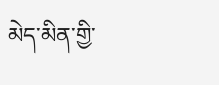མེད་མིན་གྱི་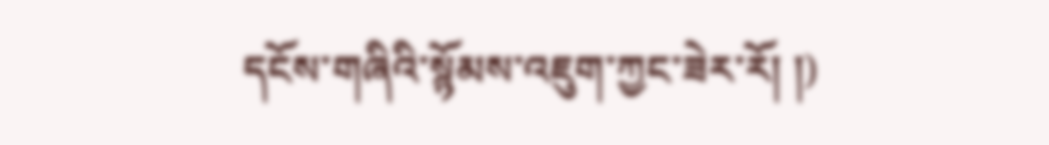དངོས་གཞིའི་སྙོམས་འཇུག་ཀྱང་ཟེར་རོ། །)